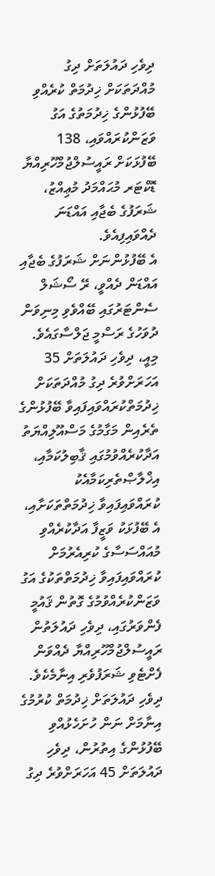ދިވެހި ދައުލަތަށް ދިގު މުއްދަތަކަށް ޚިދުމަތް ކުރެއްވި ބޭފުޅުންގެ ޚިދުމަތުގެ އަގު ވަޒަންކުރައްވައި، 138 ބޭފުޅަކަށް ރައީސުލްޖުމްހޫރިއްޔާ ޑޮކްޓަރ މުޙައްމަދު މުޢިއްޒު، ޝަރަފުގެ ބެޖާއި އައްޑަނަ ދެއްވައިފިއެވެ.
އެ ބޭފުޅުންނަށް ޝަރަފުގެ ބެޖާއި އައްޑަން ދެއްވީ، ރޭ ސޯޝަލް ސެންޓަރުގައި ބޭއްވެވި މިނިވަން ދުވަހުގެ ރަސްމީ ޖަލްސާގައެވެ.
މިއީ، ދިވެހި ދައުލަތަށް 35 އަހަރަށްވުރެ ދިގު މުއްދަތަކަށް ޚިދުމަތްކުރައްވައިފައިވާ ބޭފުޅުންގެ ތެރެއިން މަގާމުގެ މަސްއޫލިއްޔަތު އަދާކުރެއްވުމުގައި ޤާބިލުކަމާއި، އިޚްލާޞްތެރިކަމާއެކު ކުރައްވައިފައިވާ ޚިދުމަތްތަކަށާއި، އެ ބޭފުޅަކު ވަޒީފާ އަދާކުރެއްވި މުއައްސަސާގެ ކުރިއެރުމަށް ކުރައްވައިފައިވާ ޚިދުމަތްތަކުގެ އަގު ވަޒަންކުރެއްވުމުގެ ގޮތުން ޤައުމީ ފެންވަރުގައި، ދިވެހި ދައުލަތުން ރައީސުލްޖުމްހޫރިއްޔާ ދެއްވަން ފެށްޓެވި ޝަރަފުވެރި އިނާމެކެވެ.
ދިވެހި ދައުލަތަށް ޚިދުމަތް ކުރުމުގެ އިނާމަށް ނަން ހުށަހެޅުއްވި ބޭފުޅުންގެ އިތުރުން، ދިވެހި ދައުލަތަށް 45 އަހަރަށްވުރެ ދިގު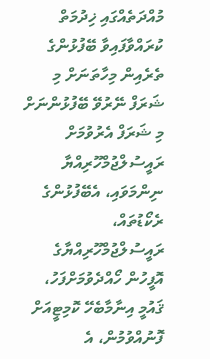މުއްދަތެއްގައި ޚިދުމަތް ކުރައްވާފައިވާ ބޭފުޅުންގެ ތެރެއިން މިހާތަނަށް މި ޝަރަފް ނޭރުވޭ ބޭފުޅުންނަށް މި ޝަރަފް އެރުވުމަށް ރައީސުލްޖުމްހޫރިއްޔާ ނިންމަވައި، އެބޭފުޅުންގެ ރެކޯޑުތައް، ރައީސުލްޖުމްހޫރިއްޔާގެ އޮފީހުން ހޯއްދެވުމަށްފަހު، ޤައުމީ އިނާމާބެހޭ ކޮމިޓީއަށް ފޮނުއްވުމުން، އެ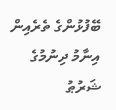ބޭފުޅުންގެ ތެރެއިން އިނާމު ދިނުމުގެ ޝަރުޠު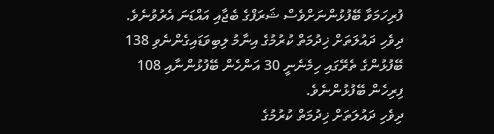ފުރިހަމަވާ ބޭފުޅުންނަށްވެސް ޝަރަފްގެ ބެޖާއި އައްޑަނަ އެރުވުނެވެ.
ދިވެހި ދައުލަތަށް ޚިދުމަތް ކުރުމުގެ އިނާމު ލިބިވަޑައިގެންނެވި 138 ބޭފުޅުންގެ ތެރޭގައި ހިމެނެނީ 30 އަންހެން ބޭފުޅުންނާއި 108 ފިރިހެން ބޭފުޅުންނެވެ.
ދިވެހި ދައުލަތަށް ޚިދުމަތް ކުރުމުގެ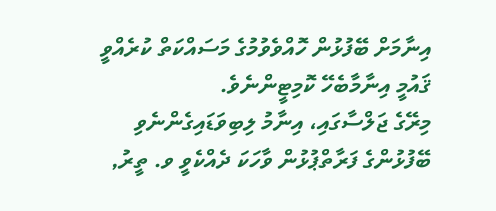އިނާމަށް ބޭފުޅުން ހޮއްވެވުމުގެ މަސައްކަތް ކުރެއްވީ ޤައުމީ އިނާމާބެހޭ ކޮމިޓީންނެވެ.
މިރޭގެ ޖަލްސާގައި، އިނާމު ލިބިވަޑައިގެންނެވި ބޭފުޅުންގެ ފަރާތްޕުޅުން ވާހަކަ ދެއްކެވީ ވ. ތީރު,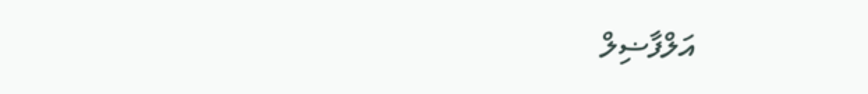އަލްފާޟިލް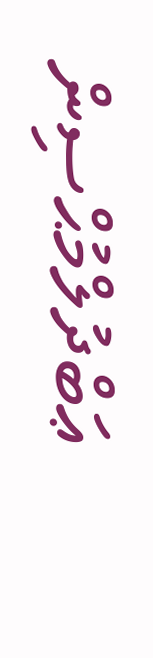ޢަބްދުލްމުޙްސިން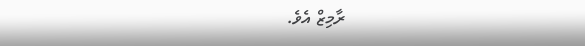ރާމިޒް އެވެ.